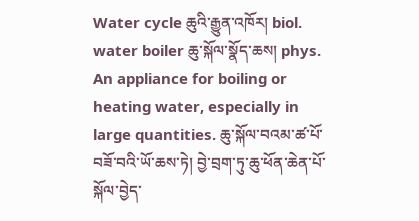Water cycle ཆུའི་རྒྱུན་འཁོར། biol.
water boiler ཆུ་སྐོལ་སྣོད་ཆས། phys. An appliance for boiling or heating water, especially in large quantities. ཆུ་སྐོལ་བའམ་ཚ་པོ་བཟོ་བའི་ཡོ་ཆས་ཏེ། བྱེ་བྲག་ཏུ་ཆུ་ཕོན་ཆེན་པོ་སྐོལ་བྱེད་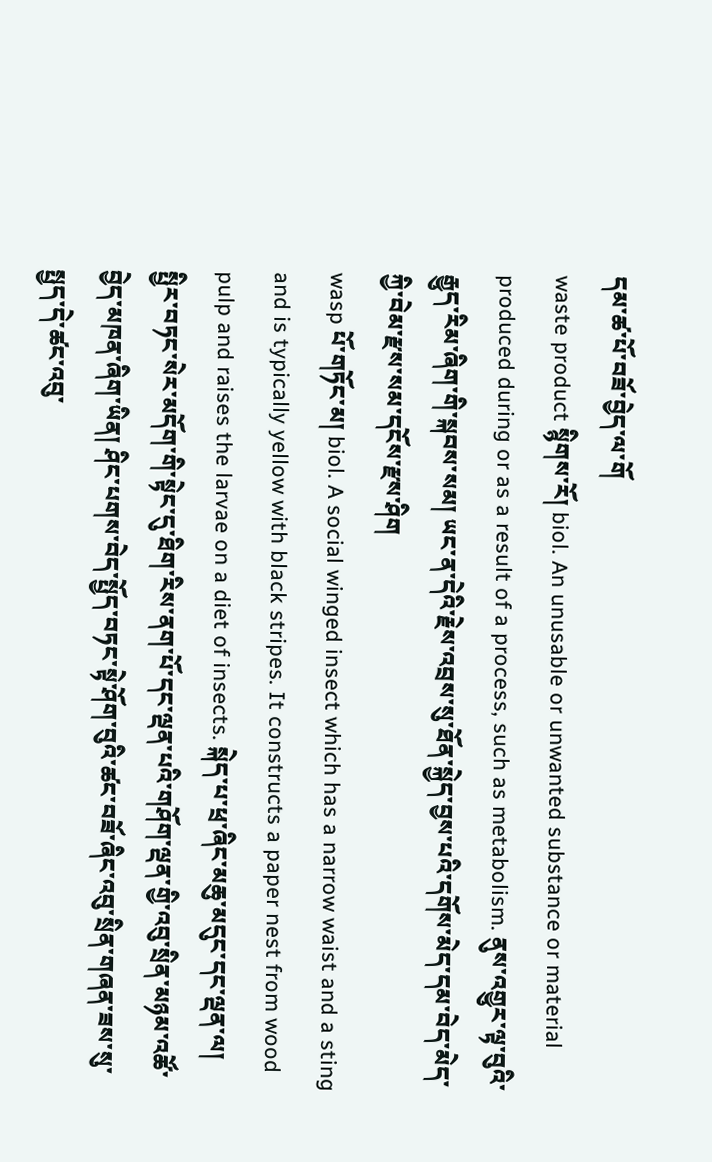དམ་ཚ་པོ་བཟོ་བྱེད་ལ་གོ
waste product སྙིགས་རོ། biol. An unusable or unwanted substance or material produced during or as a result of a process, such as metabolism. ནུས་འགྱུར་ལྟ་བུའི་རྒྱུད་རིམ་ཞིག་གི་སྐབས་སམ། ཡང་ན་དེའི་རྗེས་འབྲས་སུ་ཐོན་སྐྱེད་བྱས་པའི་དགོས་མེད་དམ་བེད་མེད་ཀྱི་བེམ་རྫས་སམ་དངོས་རྫས་ཤིག
wasp པོ་གཏོང་མ། biol. A social winged insect which has a narrow waist and a sting and is typically yellow with black stripes. It constructs a paper nest from wood pulp and raises the larvae on a diet of insects. སྐེད་པ་ཕྲ་ཞིང་མཆུ་མདུང་དང་ལྡན་ལ། སྤྱིར་བཏང་སེར་མདོག་གི་སྟེང་དུ་ཐིག་རིས་ནག་པོ་དང་ལྡན་པའི་གཤོག་ལྡན་གྱི་འབུ་སྲིན་མཉམ་འཚོ་བྱེད་མཁན་ཞིག་ཡིན། ཤིང་པགས་བེད་སྤྱོད་བཏང་སྟེ་ཤོག་བུའི་ཚང་བཟོ་ཞིང་འབུ་སྲིན་གཞན་ཟས་སུ་སྤྱད་དེ་ཚང་འབུ་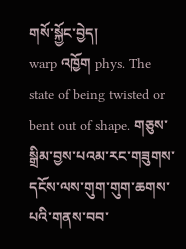གསོ་སྐྱོང་བྱེད།
warp འཁྱོག phys. The state of being twisted or bent out of shape. གཅུས་སྒྲིམ་བྱས་པའམ་རང་གཟུགས་དངོས་ལས་གུག་གུག་ཆགས་པའི་གནས་བབ་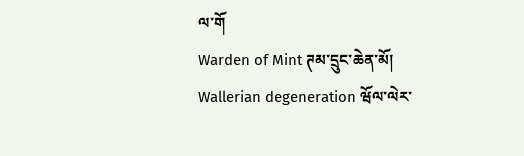ལ་གོ
Warden of Mint ཊམ་དྲུང་ཆེན་མོ།
Wallerian degeneration ཝོལ་ལེར་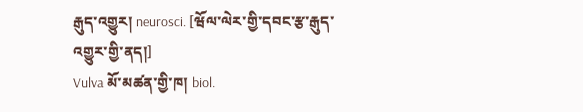རྒུད་འགྱུར། neurosci. [ཝོལ་ལེར་གྱི་དབང་རྩ་རྒུད་འགྱུར་གྱི་ནད།]
Vulva མོ་མཚན་གྱི་ཁ། biol.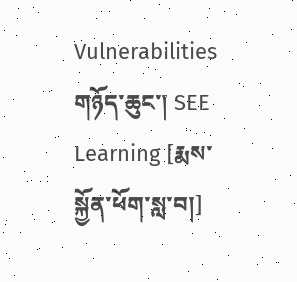Vulnerabilities གཉོད་ཆུང་། SEE Learning [རྨས་སྐྱོན་ཕོག་སླ་བ།]